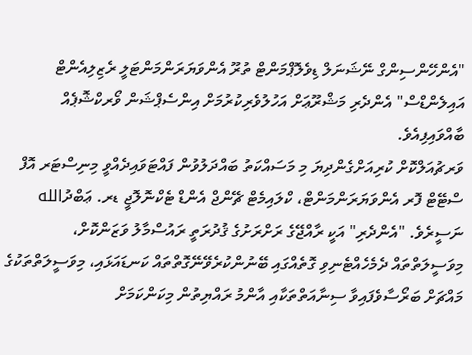"އެންހޭންސިންގް ނޭޝަނަލް ޑިވެލޮޕްމަންޓް ތުރޫ އެންވަޔަރަންމަންޓަލީ ރެޒިލިއެންޓް އައިލެންޑްސް" އެންދެރި މަޝްރޫޢަށް އަހުލުވެރިކުރުމަށް އިންސެޕްޝަން ވޯރކްޝޮޕެއް ބާއްވައިފިއެވެ.
ވަރޗުއަލްކޮށް ކުރިއަށްގެންދިޔަ މި މަސައްކަތު ބައްދަލުވުން ފައްޓަވައިދެއްވީ މިނިސްޓަރ އޮފް ސްޓޭޓް ފޮރ އެންވަޔަރަންމަންޓް، ކްލައިމެޓް ޗޭންޖް އެންޑް ޓެކްނޮލޮޖީ ޑރ. ޢަބްދުالله ނަސީރެވެ. "އެންދެރި" އަކީ ރާއްޖޭގެ ރަށްރަށުގެ ޤުދުރަތީ ރައުސްމާލު ވަޒަންކޮށް، މިވަސީލަތްތައް ދެމެހެއްޓެނިވި ގޮތެއްގައި ބޭނުންކުރެވޭނޭގޮތްތައް ކަނޑައަޅައި، މިވަސީލަތްތަކުގެ މައްޗަށް ބަރޯސާވެފައިވާ ސިނާއަތްތަކާއި އާންމު ރައްޔިތުން މިކަންކަމަށް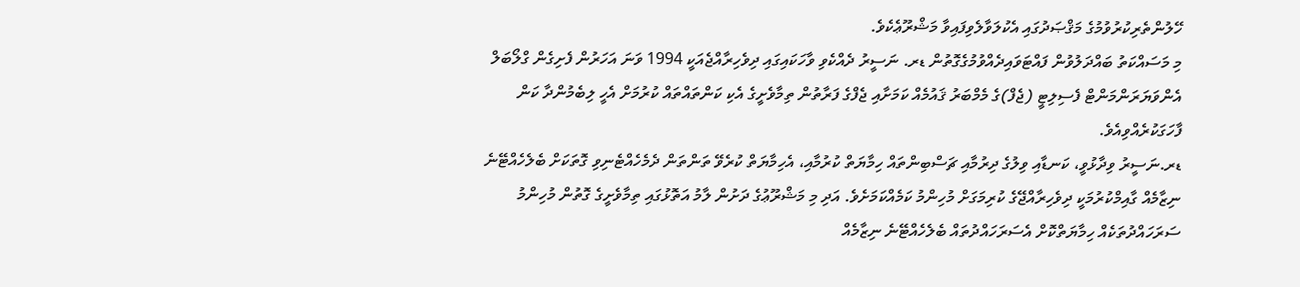ހޭލުންތެރިކުރުވުމުގެ މަޤްޞަދުގައި އެކުލަވާލެވިފައިވާ މަޝްރޫޢެކެވެ.
މި މަސައްކަތު ބައްދަލުވުން ފައްޓަވައިދެއްވުމުގެގޮތުން ޑރ. ނަސީރު ދެއްކެވި ވާހަކައިގައި ދިވެހިރާއްޖެއަކީ 1994 ވަނަ އަހަރުން ފެށިގެން ގްލޯބަލް އެންވަޔަރަންމަންޓް ފެސިލިޓީ (ޖެފް)ގެ މެމްބަރު ޤައުމެއް ކަމަށާއި ޖެފްގެ ފަރާތުން ތިމާވެށީގެ އެކި ކަންތައްތައް ކުރުމަށް އެހީ ލިބެމުންދާ ކަން ފާހަގަކުރެއްވިއެވެ.
ޑރ.ނަސީރު ވިދާޅުވީ، ކަނޑާއި ވިލުގެ ދިރުމާއި ޗަސްބިންތައް ހިމާޔަތް ކުރުމާއި، އެހިމާޔަތް ކުރެވޭ ތަންތަން ދެމެހެއްޓެނިވި ގޮތަކަށް ބެލެހެއްޓޭނެ ނިޒާމެއް ގާއިމްކުރުމަކީ ދިވެހިރާއްޖޭގެ ކުރިމަގަށް މުހިންމު ކަމެއްކަމަށެވެ. އަދި މި މަޝްރޫޢުގެ ދަށުން ލާމު އަތޮޅުގައި ތިމާވެށީގެ ގޮތުން މުހިންމު ސަރަހައްދުތަކެއް ހިމާޔަތްކޮށް އެސަރަހައްދުތައް ބެލެހެއްޓޭނެ ނިޒާމެއް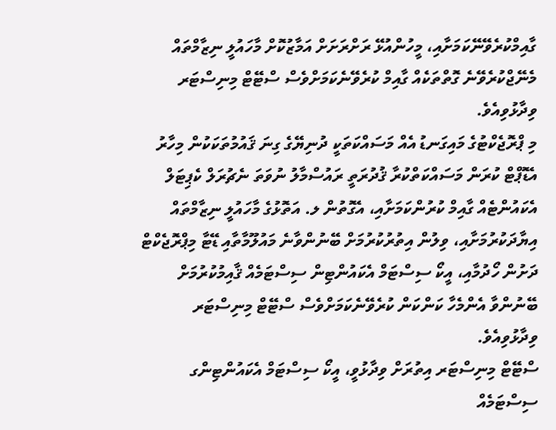ގާއިމްކުރެވޭނޭކަމަށާއި، މީހުންއުޅޭ ރަށްރަށަށް އަމާޒުކޮށް މާހައުލީ ނިޒާމްތައް މެނޭޖްކުރެވޭނެ ގޮތްތަކެއް ގާއިމް ކުރެވޭނެކަމަށްވެސް ސްޓޭޓް މިނިސްޓަރ ވިދާޅުވިއެވެ.
މި ޕްރޮޖެކްޓުގެ މައިގަނޑު އެއް މަސައްކަތަކީ ދުނިޔޭގެ ގިނަ ޤައުމުތަކަކުން މިހާރު އެޑޮޕްޓް ކުރަން މަސައްކަތްކުރާ ޤުދުރަތީ ރައުސްމާލު ނުވަތަ ނެޗުރަލް ކެޕިޓަލް އެކައުންޓެއް ގާއިމް ކުރުންކަމަށާއި، އެގޮތުން ލ. އަތޮޅުގެ މާހައުލީ ނިޒާމްތައް އިޔާދަކުރުމަށާއި، ވިލުން އިތުރުކުރުމަށް ބޭނުންވާނެ މައުލޫމާތާއި ޑޭޓާ މިޕްރޮޖެކްޓް ދަށުން ހޯދުމާއި، އީކޯ ސިސްޓަމް އެކައުންޓިން ސިސްޓަމެއް ޤާއިމުކުރުމަށް ބޭނުންވާ އެންމެހާ ކަންކަން ކުރެވޭނެކަމަށްވެސް ސްޓޭޓް މިނިސްޓަރ ވިދާޅުވިއެވެ.
ސްޓޭޓް މިނިސްޓަރ އިތުރަށް ވިދާޅުވީ، އީކޯ ސިސްޓަމް އެކައުންޓިންގ ސިސްޓަމެއް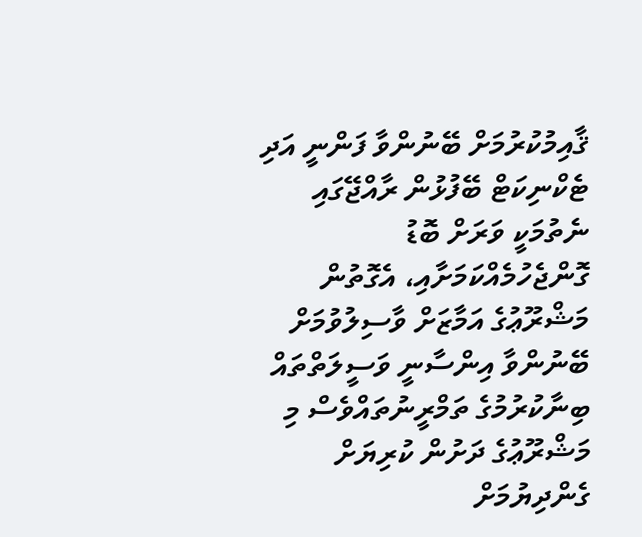ޤާއިމުކުރުމަށް ބޭނުންވާ ފަންނީ އަދި ޓެކްނިކަޓް ބޭފުޅުން ރާއްޖޭގައި ނެތުމަކީ ވަރަށް ބޮޑު ގޮންޖެހުމެއްކަމަށާއި، އެގޮތުން މަޝްރޫޢުގެ އަމާޒަށް ވާސިލުވުމަށް ބޭނުންވާ އިންސާނީ ވަސީލަތްތައް ބިނާކުރުމުގެ ތަމްރީނުތައްވެސް މި މަޝްރޫޢުގެ ދަށުން ކުރިޔަށް ގެންދިޔުމަށް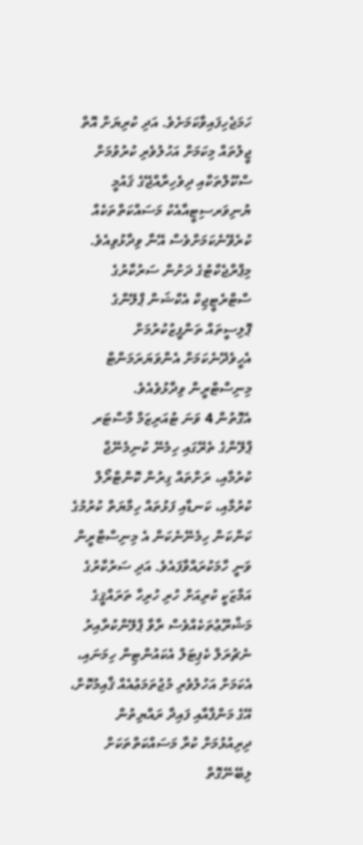ހަމަޖެހިފައިވާކަމަށެވެ. އަދި ކުރިޔަށް އޮތް ޖީލުތައް މިކަމަށް އަހުލުވެރި ކުރުވުމަށް ސްކޫލްތަކާއި ދިވެހިރާއްޖޭގެ ޤައުމީ ޔުނިވަރސިޓީއާއެކު މަސައްކަތްތަކެއް ކުރެވޭނެކަމަށްވެސް އޭނާ ވިދާޅުވިއެވެ.
މިޕްރްޖެކްޓުގެ ދަށުން ސަރުކާރުގެ ސްޓްރެޓީޖިކް އެކްޝަން ޕްލޭންގެ ޕޮލިސީތައް ތަންފީޒުކުރުމަށް އެހީވެދޭނެކަމަށް އެންވަޔަރަމަންޓް މިނިސްޓްރީން ވިދާޅުވެއެވެ.
އެގޮތުން 4 ވަނަ ޓުއަރިޒަމް މާސްޓަރ ޕްލޭންގެ ތެރޭގައި ހިމެނޭ ކުނިމެނޭޖް ކުރުމާއި، ރަށްތައް ގިރުން ކޮންޓްރޯލް ކުރުމާއި، ކަނޑާއި ފަޅުތައް ހިމާޔަތް ކުރުމުގެ ކަންކަން ހިމެނޭނެކަން އެ މިނިސްޓްރީން ވަނީ ހާމަކުރައްވާފައެވެ. އަދި ސަރުކާރުގެ އަމާޒަކީ ކުރިއަށް ހުރި ހުރިހާ ތަރައްޤީގެ މަޝްރޫޢުތަކެއްވެސް ރާވާ ޕްލޭންކުރާއިރު ނެޗުރަލް ކެޕިޓަލް އެކައުންޓިން ހިމަނައި، އެކަމަށް އަހުލުވެރި މުޖުތަމަޢުއެއް ޤާއިމުކޮށް، އޭގެ މަންފާއާއި ފައިދާ ރައްޔިތުން ދިރިއުޅުމަށް ކުރާ މަސައްކަތްތަކަށް ލިބޭނޭގޮތް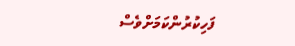ފަހިކުރުންކަމަށްވެސް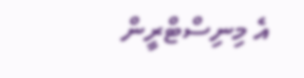އެ މިނިސްޓްރީން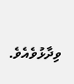ވިދާޅުވެއެވެ.